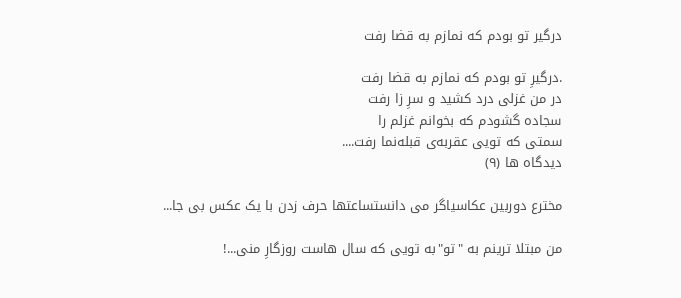درگیر تو بودم که نمازم به قضا رفت

.درگیرِ تو بودم که نمازم به قضا رفت
در من غزلی درد کشید و سرِ زا رفت
سجاده گشودم که بخوانم غزلم را
سمتی که تویی عقربه‌ی قبله‌نما رفت....
دیدگاه ها (۹)

مخترع دوربین عکاسیاگر می دانستساعتها حرف زدن با یک عکس بی جا...

من مبتلا ترینم به "تو"به تویی که سال هاست روزگارِ منی...!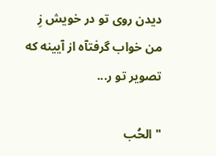دیدن روی تو در خویش زِ من خواب گرفتآه از آیینه که تصویر تو ر...

" الحُب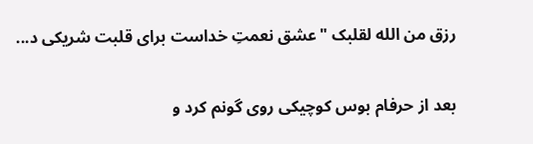رزق من الله لقلبک "عشق نعمتِ خداست برای قلبت شریکی د...

بعد از حرفام بوس کوچیکی روی گونم کرد و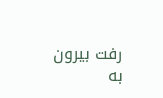رفت بیرون به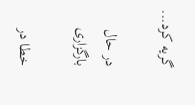گریه کرد...

در حال بارگزاری

خطا در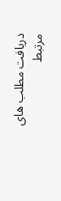دریافت مطلب های مرتبط